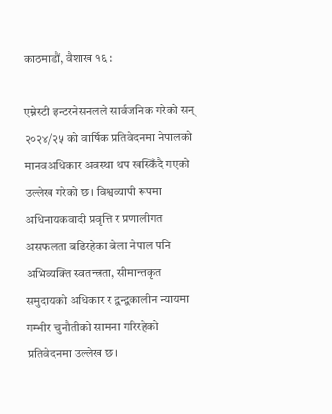काठमाडौं, वैशाख १६ :

एम्नेस्टी इन्टरनेसनलले सार्वजनिक गरेको सन् २०२४/२५ को वार्षिक प्रतिवेदनमा नेपालको मानवअधिकार अवस्था थप खस्किँदै गएको उल्लेख गरेको छ। विश्वव्यापी रूपमा अधिनायकवादी प्रवृत्ति र प्रणालीगत असफलता बढिरहेका बेला नेपाल पनि अभिव्यक्ति स्वतन्त्रता, सीमान्तकृत समुदायको अधिकार र द्वन्द्वकालीन न्यायमा गम्भीर चुनौतीको सामना गरिरहेको प्रतिवेदनमा उल्लेख छ।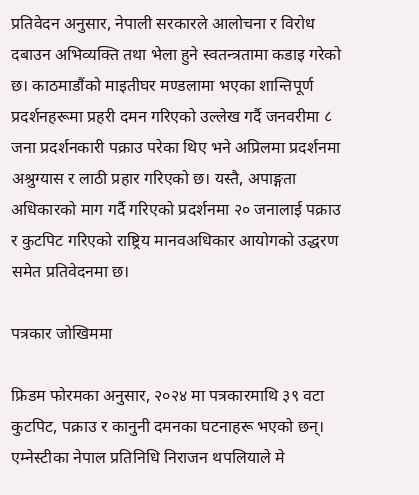प्रतिवेदन अनुसार, नेपाली सरकारले आलोचना र विरोध दबाउन अभिव्यक्ति तथा भेला हुने स्वतन्त्रतामा कडाइ गरेको छ। काठमाडौंको माइतीघर मण्डलामा भएका शान्तिपूर्ण प्रदर्शनहरूमा प्रहरी दमन गरिएको उल्लेख गर्दै जनवरीमा ८ जना प्रदर्शनकारी पक्राउ परेका थिए भने अप्रिलमा प्रदर्शनमा अश्रुग्यास र लाठी प्रहार गरिएको छ। यस्तै, अपाङ्गता अधिकारको माग गर्दै गरिएको प्रदर्शनमा २० जनालाई पक्राउ र कुटपिट गरिएको राष्ट्रिय मानवअधिकार आयोगको उद्धरण समेत प्रतिवेदनमा छ।

पत्रकार जोखिममा

फ्रिडम फोरमका अनुसार, २०२४ मा पत्रकारमाथि ३९ वटा कुटपिट, पक्राउ र कानुनी दमनका घटनाहरू भएको छन्। एम्नेस्टीका नेपाल प्रतिनिधि निराजन थपलियाले मे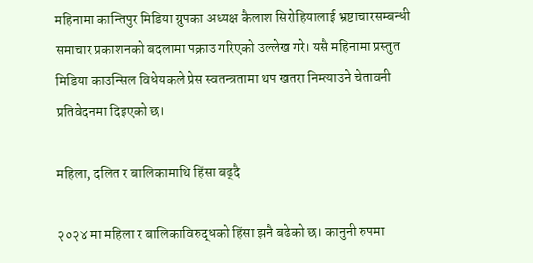महिनामा कान्तिपुर मिडिया ग्रुपका अध्यक्ष कैलाश सिरोहियालाई भ्रष्टाचारसम्बन्धी समाचार प्रकाशनको बदलामा पक्राउ गरिएको उल्लेख गरे। यसै महिनामा प्रस्तुत मिडिया काउन्सिल विधेयकले प्रेस स्वतन्त्रतामा थप खतरा निम्त्याउने चेतावनी प्रतिवेदनमा दिइएको छ।

महिला, दलित र बालिकामाथि हिंसा बढ्दै

२०२४ मा महिला र बालिकाविरुद्धको हिंसा झनै बढेको छ। कानुनी रुपमा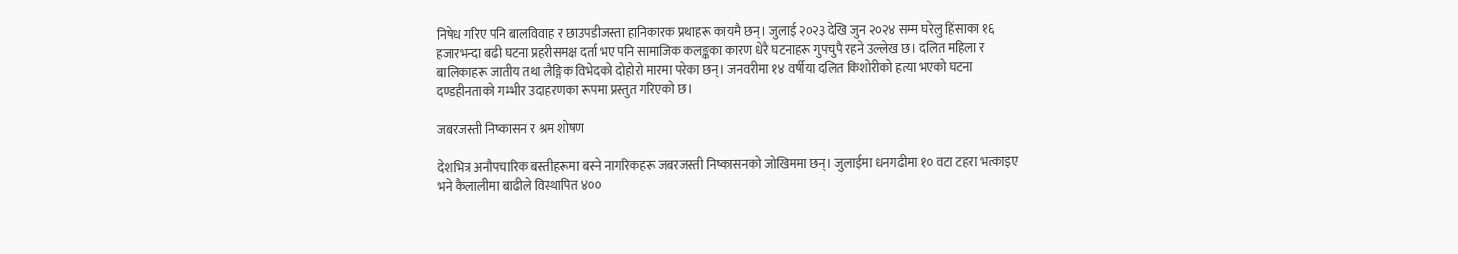निषेध गरिए पनि बालविवाह र छाउपडीजस्ता हानिकारक प्रथाहरू कायमै छन्। जुलाई २०२३ देखि जुन २०२४ सम्म घरेलु हिंसाका १६ हजारभन्दा बढी घटना प्रहरीसमक्ष दर्ता भए पनि सामाजिक कलङ्कका कारण धेरै घटनाहरू गुपचुपै रहने उल्लेख छ। दलित महिला र बालिकाहरू जातीय तथा लैङ्गिक विभेदको दोहोरो मारमा परेका छन्। जनवरीमा १४ वर्षीया दलित किशोरीको हत्या भएको घटना दण्डहीनताको गम्भीर उदाहरणका रूपमा प्रस्तुत गरिएको छ।

जबरजस्ती निष्कासन र श्रम शोषण

देशभित्र अनौपचारिक बस्तीहरूमा बस्ने नागरिकहरू जबरजस्ती निष्कासनको जोखिममा छन्। जुलाईमा धनगढीमा १० वटा टहरा भत्काइए भने कैलालीमा बाढीले विस्थापित ४००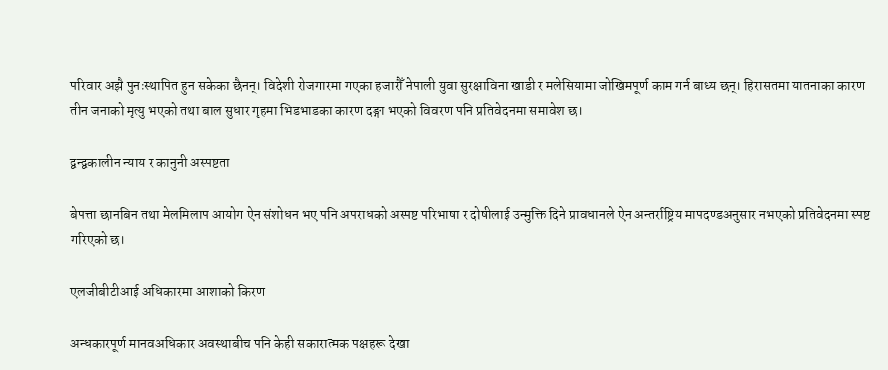परिवार अझै पुनःस्थापित हुन सकेका छैनन्। विदेशी रोजगारमा गएका हजारौँ नेपाली युवा सुरक्षाविना खाडी र मलेसियामा जोखिमपूर्ण काम गर्न बाध्य छन्। हिरासतमा यातनाका कारण तीन जनाको मृत्यु भएको तथा बाल सुधार गृहमा भिडभाडका कारण दङ्गा भएको विवरण पनि प्रतिवेदनमा समावेश छ।

द्वन्द्वकालीन न्याय र कानुनी अस्पष्टता

बेपत्ता छानबिन तथा मेलमिलाप आयोग ऐन संशोधन भए पनि अपराधको अस्पष्ट परिभाषा र दोषीलाई उन्मुक्ति दिने प्रावधानले ऐन अन्तर्राष्ट्रिय मापदण्डअनुसार नभएको प्रतिवेदनमा स्पष्ट गरिएको छ।

एलजीबीटीआई अधिकारमा आशाको किरण

अन्धकारपूर्ण मानवअधिकार अवस्थाबीच पनि केही सकारात्मक पक्षहरू देखा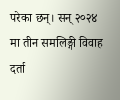परेका छन्। सन् २०२४ मा तीन समलिङ्गी विवाह दर्ता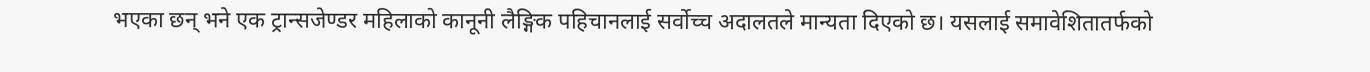भएका छन् भने एक ट्रान्सजेण्डर महिलाको कानूनी लैङ्गिक पहिचानलाई सर्वोच्च अदालतले मान्यता दिएको छ। यसलाई समावेशितातर्फको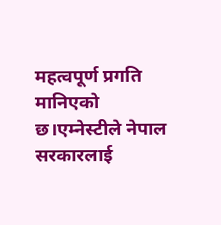महत्वपूर्ण प्रगति मानिएको छ।एम्नेस्टीले नेपाल सरकारलाई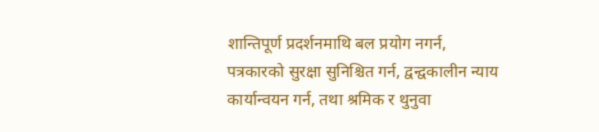शान्तिपूर्ण प्रदर्शनमाथि बल प्रयोग नगर्न, पत्रकारको सुरक्षा सुनिश्चित गर्न, द्वन्द्वकालीन न्याय कार्यान्वयन गर्न, तथा श्रमिक र थुनुवा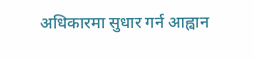अधिकारमा सुधार गर्न आह्वान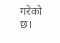गरेको छ।